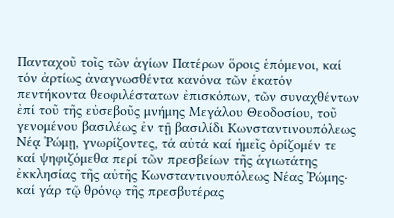Πανταχοῦ τοῖς τῶν ἁγίων Πατέρων ὅροις ἑπόμενοι, καί τόν ἀρτίως ἀναγνωσθέντα κανόνα τῶν ἑκατόν πεντήκοντα θεοφιλέστατων ἐπισκόπων, τῶν συναχθέντων ἐπί τοῦ τῆς εὐσεβοῦς μνήμης Μεγάλου Θεοδοσίου, τοῦ γενομένου βασιλέως ἐν τῇ βασιλίδι Κωνσταντινουπόλεως Νέᾳ Ῥώμῃ, γνωρίζοντες, τά αὐτά καί ἡμεῖς ὁρίζομέν τε καί ψηφιζόμεθα περί τῶν πρεσβείων τῆς ἁγιωτάτης ἐκκλησίας τῆς αὐτῆς Κωνσταντινουπόλεως Νέας Ῥώμης· καί γάρ τῷ θρόνῳ τῆς πρεσβυτέρας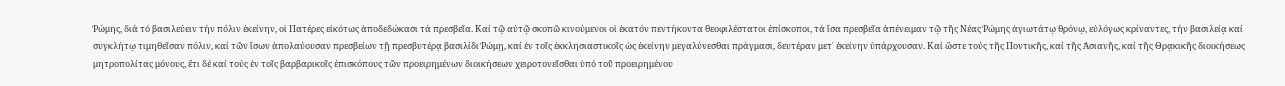Ῥώμης, διά τό βασιλεύειν τήν πόλιν ἐκείνην, οἱ Πατέρες εἰκότως ἀποδεδώκασι τά πρεσβεῖα. Καί τῷ αὐτῷ σκοπῶ κινούμενοι οἱ ἑκατόν πεντήκοντα θεοφιλέστατοι ἐπίσκοποι, τά ἴσα πρεσβεῖα ἀπένειμαν τῷ τῆς Νέας Ῥώμης ἁγιωτάτῳ θρόνῳ, εὐλόγως κρίναντες, τήν βασιλείᾳ καί συγκλήτῳ τιμηθεῖσαν πόλιν, καί τῶν ἴσων ἀπολαύουσαν πρεσβείων τῇ πρεσβυτέρᾳ βασιλίδι Ῥώμῃ, καί ἐν τοῖς ἐκκλησιαστικοῖς ὡς ἐκείνην μεγαλύνεσθαι πράγμασι, δευτέραν μετ᾿ ἐκείνην ὑπάρχουσαν. Καί ὥστε τούς τῆς Ποντικῆς, καί τῆς Ἀσιανῆς, καί τῆς Θρᾳκικῆς διοικήσεως μητροπολίτας μόνους, ἔτι δέ καί τούς ἐν τοῖς βαρβαρικοῖς ἐπισκόπους τῶν προειρημένων διοικήσεων χειροτονεῖσθαι ὑπό τοῦ προειρημένου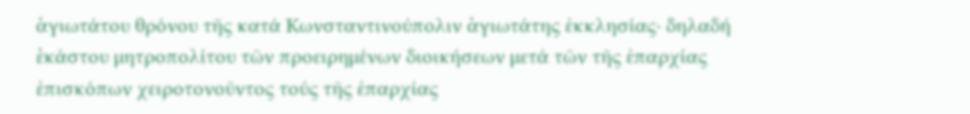ἁγιωτάτου θρόνου τῆς κατά Κωνσταντινούπολιν ἁγιωτάτης ἐκκλησίας· δηλαδή ἑκάστου μητροπολίτου τῶν προειρημένων διοικήσεων μετά τῶν τῆς ἐπαρχίας ἐπισκόπων χειροτονοῦντος τούς τῆς ἐπαρχίας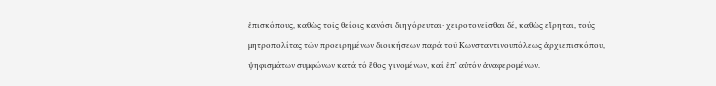ἐπισκόπους, καθὼς τοῖς θείοις κανόσι διηγόρευται· χειροτονεῖσθαι δέ, καθὼς εἴρηται, τούς μητροπολίτας τῶν προειρημένων διοικήσεων παρά τοῦ Κωνσταντινουπόλεως ἀρχιεπισκόπου, ψηφισμάτων συμφώνων κατά τό ἔθος γινομένων, καί ἐπ᾿ αὐτόν ἀναφερομένων.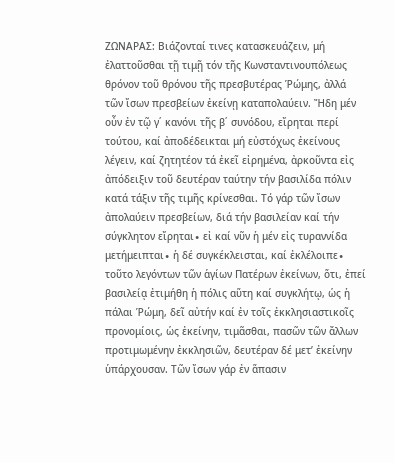ΖΩΝΑΡΑΣ: Βιάζονταί τινες κατασκευάζειν, μή ἐλαττοῦσθαι τῇ τιμῇ τόν τῆς Κωνσταντινουπόλεως θρόνον τοῦ θρόνου τῆς πρεσβυτέρας Ῥώμης, ἀλλά τῶν ἴσων πρεσβείων ἐκείνῃ καταπολαύειν. Ἤδη μέν οὖν ἐν τῷ γ΄ κανόνι τῆς β΄ συνόδου, εἴρηται περί τούτου, καί ἀποδέδεικται μή εὐστόχως ἐκείνους λέγειν, καί ζητητέον τά ἐκεῖ εἰρημένα, ἀρκοῦντα εἰς ἀπόδειξιν τοῦ δευτέραν ταύτην τήν βασιλίδα πόλιν κατά τάξιν τῆς τιμῆς κρίνεσθαι. Τό γάρ τῶν ἴσων ἀπολαύειν πρεσβείων, διά τήν βασιλείαν καί τήν σύγκλητον εἴρηται∙ εἰ καί νῦν ἡ μέν εἰς τυραννίδα μετήμειπται∙ ἡ δέ συγκέκλεισται, καί ἐκλέλοιπε∙ τοῦτο λεγόντων τῶν ἁγίων Πατέρων ἐκείνων, ὅτι, ἐπεί βασιλείᾳ ἐτιμήθη ἡ πόλις αὕτη καί συγκλήτῳ, ὡς ἡ πάλαι Ῥώμη, δεῖ αὐτήν καί ἐν τοῖς ἐκκλησιαστικοῖς προνομίοις, ὡς ἐκείνην, τιμᾶσθαι, πασῶν τῶν ἄλλων προτιμωμένην ἐκκλησιῶν, δευτέραν δέ μετ’ ἐκείνην ὑπάρχουσαν. Τῶν ἴσων γάρ ἐν ἅπασιν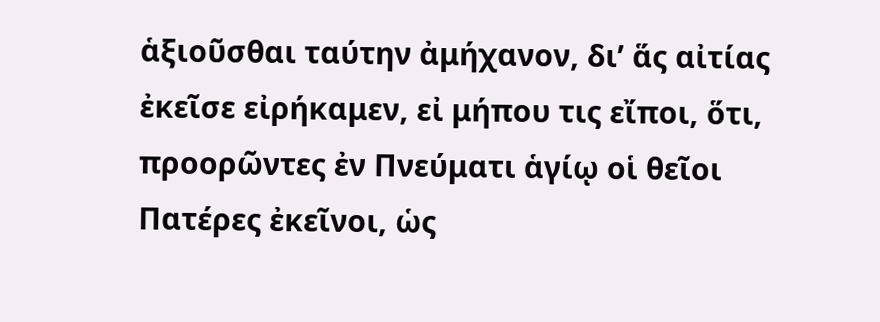ἁξιοῦσθαι ταύτην ἀμήχανον, δι’ ἅς αἰτίας ἐκεῖσε εἰρήκαμεν, εἰ μήπου τις εἴποι, ὅτι, προορῶντες ἐν Πνεύματι ἁγίῳ οἱ θεῖοι Πατέρες ἐκεῖνοι, ὡς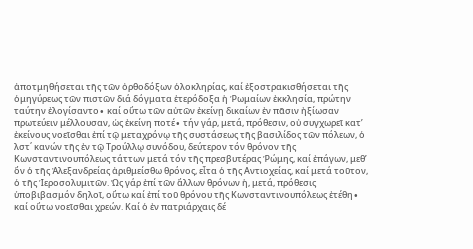ἀποτμηθήσεται τῆς τῶν ὀρθοδόξων ὁλοκληρίας, καί ἐξοστρακισθήσεται τῆς ὁμηγύρεως τῶν πιστῶν διά δόγματα ἑτερόδοξα ἡ Ῥωμαίων ἐκκλησία, πρώτην ταύτην ἐλογίσαντο∙ καί οὕτω τῶν αὐτῶν ἐκείνῃ δικαίων ἐν πᾶσιν ἠξίωσαν πρωτεύειν μέλλουσαν, ὡς ἐκείνη ποτέ∙ τήν γάρ, μετά, πρόθεσιν, οὐ συγχωρεῖ κατ’ ἐκείνους νοεῖσθαι ἐπί τῷ μεταχρόνῳ τῆς συστάσεως τῆς βασιλίδος τῶν πόλεων, ὁ λστ΄ κανών τῆς ἐν τῷ Τρούλλῳ συνόδου, δεύτερον τόν θρόνον τῆς Κωνσταντινουπόλεως τάττων μετά τόν τῆς πρεσβυτέρας Ῥώμης, καί ἐπάγων, μεθ’ ὅν ὁ τῆς Ἀλεξανδρείας ἀριθμείσθω θρόνος, εἶτα ὁ τῆς Αντιοχείας, καί μετά τοῦτον, ὁ τῆς Ἱεροσολυμιτῶν. Ὡς γάρ ἐπί τῶν ἄλλων θρόνων ἡ, μετά, πρόθεσις ὑποβιβασμόν δηλοῖ, οὕτω καί ἐπί τοῦ θρόνου τῆς Κωνσταντινουπόλεως ἐτέθη∙ καί οὕτω νοεῖσθαι χρεών. Καί ὁ ἐν πατριάρχαις δέ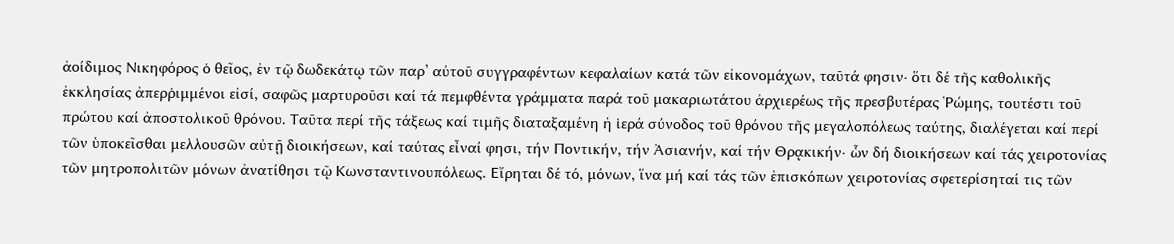ἀοίδιμος Νικηφόρος ὁ θεῖος, ἐν τῷ δωδεκάτῳ τῶν παρ’ αὐτοῦ συγγραφέντων κεφαλαίων κατά τῶν εἰκονομάχων, ταῦτά φησιν∙ ὅτι δέ τῆς καθολικῆς ἐκκλησίας ἀπερῥιμμένοι εἰσί, σαφῶς μαρτυροῦσι καί τά πεμφθέντα γράμματα παρά τοῦ μακαριωτάτου ἀρχιερέως τῆς πρεσβυτέρας Ῥώμης, τουτέστι τοῦ πρώτου καί ἀποστολικοῦ θρόνου. Ταῦτα περί τῆς τάξεως καί τιμῆς διαταξαμένη ἡ ἱερά σύνοδος τοῦ θρόνου τῆς μεγαλοπόλεως ταύτης, διαλέγεται καί περί τῶν ὑποκεῖσθαι μελλουσῶν αὐτῇ διοικήσεων, καί ταύτας εἶναί φησι, τήν Ποντικήν, τήν Ἀσιανήν, καί τήν Θρᾳκικήν∙ ὧν δή διοικήσεων καί τάς χειροτονίας τῶν μητροπολιτῶν μόνων ἀνατίθησι τῷ Κωνσταντινουπόλεως. Εἴρηται δέ τό, μόνων, ἵνα μή καί τάς τῶν ἐπισκόπων χειροτονίας σφετερίσηταί τις τῶν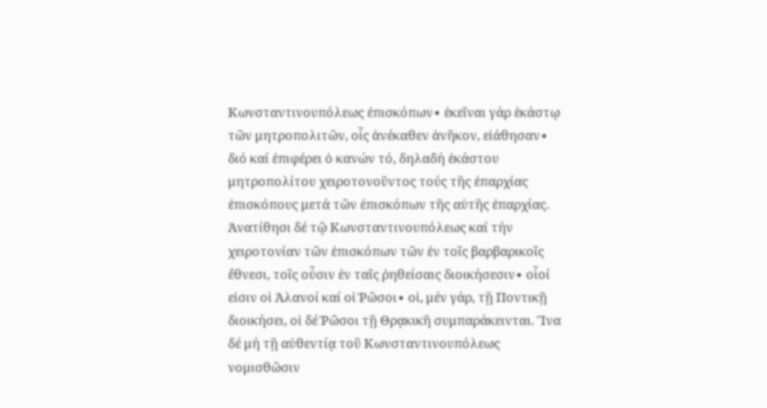Κωνσταντινουπόλεως ἐπισκόπων∙ ἐκεῖναι γάρ ἑκάστῳ τῶν μητροπολιτῶν, οἷς ἀνέκαθεν ἀνῆκον, εἰάθησαν∙ διό καί ἐπιφέρει ὁ κανών τό, δηλαδή ἑκάστου μητροπολίτου χειροτονοῦντος τούς τῆς ἐπαρχίας ἐπισκόπους μετά τῶν ἐπισκόπων τῆς αὐτῆς ἐπαρχίας. Ἀνατίθησι δέ τῷ Κωνσταντινουπόλεως καί τήν χειροτονίαν τῶν ἐπισκόπων τῶν ἐν τοῖς βαρβαρικοῖς ἔθνεσι, τοῖς οὖσιν ἐν ταῖς ῥηθείσαις διοικήσεσιν∙ οἷοί εἰσιν οἱ Ἀλανοί καί οἱ Ῥῶσοι∙ οἱ, μέν γάρ, τῇ Ποντικῇ διοικήσει, οἱ δέ Ῥῶσοι τῇ Θρᾳκικῆ συμπαράκεινται. Ἵνα δέ μή τῇ αὐθεντίᾳ τοῦ Κωνσταντινουπόλεως νομισθῶσιν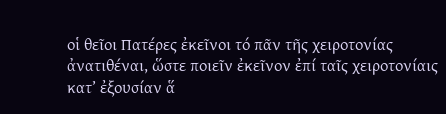οἱ θεῖοι Πατέρες ἐκεῖνοι τό πᾶν τῆς χειροτονίας ἀνατιθέναι, ὥστε ποιεῖν ἐκεῖνον ἐπί ταῖς χειροτονίαις κατ’ ἐξουσίαν ἅ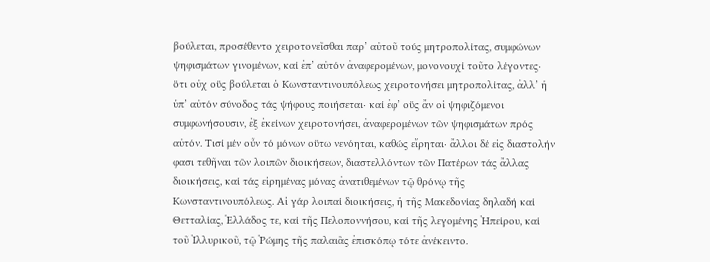βούλεται, προσέθεντο χειροτονεῖσθαι παρ’ αὐτοῦ τούς μητροπολίτας, συμφώνων ψηφισμάτων γινομένων, καί ἐπ’ αὐτόν ἀναφερομένων, μονονουχί τοῦτο λέγοντες∙ ὅτι οὐχ οὕς βούλεται ὁ Κωνσταντινουπόλεως χειροτονήσει μητροπολίτας, ἀλλ’ ἡ ὑπ’ αὐτόν σύνοδος τάς ψήφους ποιήσεται∙ καί ἐφ’ οὕς ἄν οἱ ψηφιζόμενοι συμφωνήσουσιν, ἐξ ἐκείνων χειροτονήσει, ἀναφερομένων τῶν ψηφισμάτων πρός αὐτόν. Τισί μέν οὖν τό μόνων οὕτω νενόηται, καθώς εἴρηται∙ ἄλλοι δέ εἰς διαστολήν φασι τεθῆναι τῶν λοιπῶν διοικήσεων, διαστελλόντων τῶν Πατέρων τάς ἄλλας διοικήσεις, καί τάς εἰρημένας μόνας ἀνατιθεμένων τῷ θρόνῳ τῆς Κωνσταντινουπόλεως. Αἱ γάρ λοιπαί διοικήσεις, ἡ τῆς Μακεδονίας δηλαδή καί Θετταλίας, Ἑλλάδος τε, καί τῆς Πελοποννήσου, καί τῆς λεγομένης Ἠπείρου, καί τοῦ Ἰλλυρικοῦ, τῷ Ῥώμης τῆς παλαιᾶς ἐπισκόπῳ τότε ἀνέκειντο.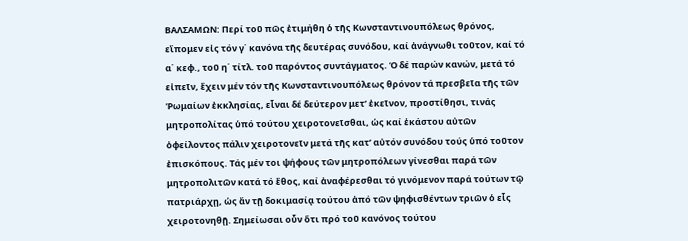ΒΑΛΣΑΜΩΝ: Περί τοῦ πῶς ἐτιμήθη ὁ τῆς Κωνσταντινουπόλεως θρόνος, εἴπομεν εἰς τόν γ΄ κανόνα τῆς δευτέρας συνόδου, καί ἀνάγνωθι τοῦτον, καί τό α΄ κεφ., τοῦ η΄ τίτλ. τοῦ παρόντος συντάγματος. Ὁ δέ παρών κανών, μετά τό εἰπεῖν, ἔχειν μέν τόν τῆς Κωνσταντινουπόλεως θρόνον τά πρεσβεῖα τῆς τῶν Ῥωμαίων ἐκκλησίας, εἶναι δέ δεύτερον μετ’ ἐκεῖνον, προστίθησι, τινάς μητροπολίτας ὑπό τούτου χειροτονεῖσθαι, ὡς καί ἑκάστου αὐτῶν ὀφείλοντος πάλιν χειροτονεῖν μετά τῆς κατ’ αὐτόν συνόδου τούς ὑπό τοῦτον ἐπισκόπους. Τάς μέν τοι ψήφους τῶν μητροπόλεων γίνεσθαι παρά τῶν μητροπολιτῶν κατά τό ἔθος, καί ἀναφέρεσθαι τό γινόμενον παρά τούτων τῷ πατριάρχῃ, ὡς ἄν τῇ δοκιμασίᾳ τούτου ἀπό τῶν ψηφισθέντων τριῶν ὁ εἷς χειροτονηθῇ. Σημείωσαι οὖν ὅτι πρό τοῦ κανόνος τούτου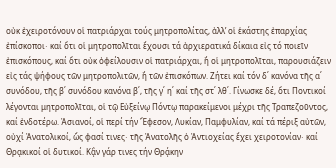οὐκ ἐχειροτόνουν οἱ πατριάρχαι τούς μητροπολίτας, ἀλλ’ οἱ ἑκάστης ἐπαρχίας ἐπίσκοποι∙ καί ὅτι οἱ μητροπολῖται ἔχουσι τά ἀρχιερατικά δίκαια εἰς τό ποιεῖν ἐπισκόπους, καί ὅτι οὐκ ὀφείλουσιν οἱ πατριάρχαι, ἤ οἱ μητροπολῖται, παρουσιάζειν εἰς τάς ψήφους τῶν μητροπολιτῶν, ἤ τῶν ἐπισκόπων. Ζήτει καί τόν δ΄ κανόνα τῆς α΄ συνόδου, τῆς β΄ συνόδου κανόνα β΄, τῆς γ΄ η΄ καί τῆς στ΄ λθ΄. Γίνωσκε δέ, ὅτι Ποντικοί λέγονται μητροπολῖται, οἱ τῷ Εὐξείνῳ Πόντῳ παρακείμενοι μέχρι τῆς Τραπεζοῦντος, καί ἐνδοτέρω. Ἀσιανοί, οἱ περί τήν Ἔφεσον, Λυκίαν, Παμφυλίαν, καί τά πέριξ αὐτῶν, οὐχί Ἀνατολικοί, ὥς φασί τινες∙ τῆς Ἀνατολῆς ὁ Ἀντιοχείας ἔχει χειροτονίαν∙ καί Θρᾳκικοί οἱ δυτικοί. Κᾂν γάρ τινες τήν Θρᾴκην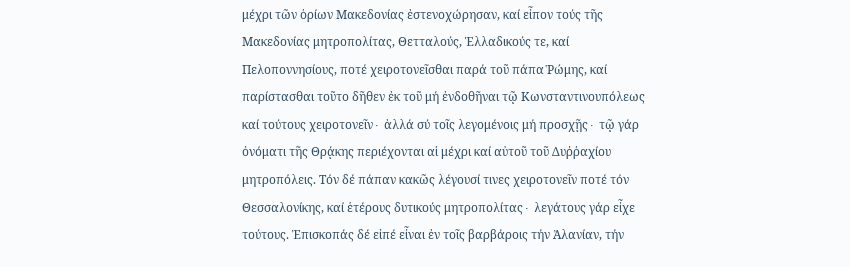μέχρι τῶν ὁρίων Μακεδονίας ἐστενοχώρησαν, καί εἶπον τούς τῆς Μακεδονίας μητροπολίτας, Θετταλούς, Ἑλλαδικούς τε, καί Πελοποννησίους, ποτέ χειροτονεῖσθαι παρά τοῦ πάπα Ῥώμης, καί παρίστασθαι τοῦτο δῆθεν ἐκ τοῦ μή ἐνδοθῆναι τῷ Κωνσταντινουπόλεως καί τούτους χειροτονεῖν∙ ἀλλά σύ τοῖς λεγομένοις μή προσχῇς∙ τῷ γάρ ὀνόματι τῆς Θρᾴκης περιέχονται αἱ μέχρι καί αὐτοῦ τοῦ Δυῤῥαχίου μητροπόλεις. Τόν δέ πάπαν κακῶς λέγουσί τινες χειροτονεῖν ποτέ τόν Θεσσαλονίκης, καί ἑτέρους δυτικούς μητροπολίτας∙ λεγάτους γάρ εἶχε τούτους. Ἐπισκοπάς δέ εἰπέ εἶναι ἐν τοῖς βαρβάροις τήν Ἀλανίαν, τήν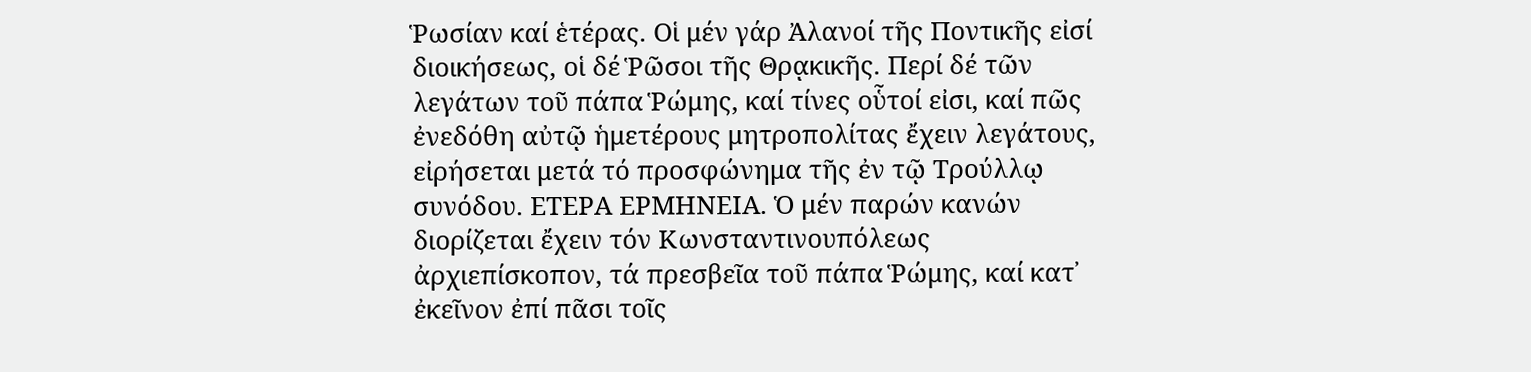Ῥωσίαν καί ἑτέρας. Οἱ μέν γάρ Ἀλανοί τῆς Ποντικῆς εἰσί διοικήσεως, οἱ δέ Ῥῶσοι τῆς Θρᾳκικῆς. Περί δέ τῶν λεγάτων τοῦ πάπα Ῥώμης, καί τίνες οὗτοί εἰσι, καί πῶς ἐνεδόθη αὐτῷ ἡμετέρους μητροπολίτας ἔχειν λεγάτους, εἰρήσεται μετά τό προσφώνημα τῆς ἐν τῷ Τρούλλῳ συνόδου. ΕΤΕΡΑ ΕΡΜΗΝΕΙΑ. Ὁ μέν παρών κανών διορίζεται ἔχειν τόν Κωνσταντινουπόλεως ἀρχιεπίσκοπον, τά πρεσβεῖα τοῦ πάπα Ῥώμης, καί κατ᾽ ἐκεῖνον ἐπί πᾶσι τοῖς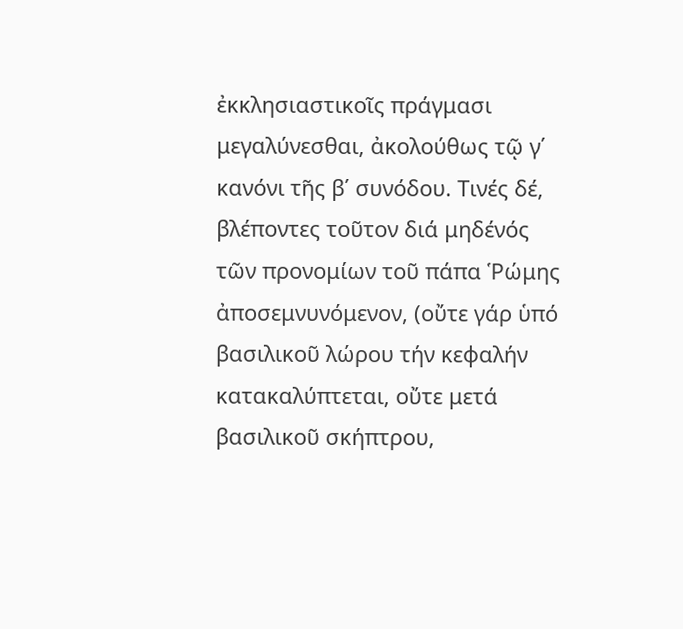ἐκκλησιαστικοῖς πράγμασι μεγαλύνεσθαι, ἀκολούθως τῷ γ΄ κανόνι τῆς β΄ συνόδου. Τινές δέ, βλέποντες τοῦτον διά μηδένός τῶν προνομίων τοῦ πάπα Ῥώμης ἀποσεμνυνόμενον, (οὔτε γάρ ὑπό βασιλικοῦ λώρου τήν κεφαλήν κατακαλύπτεται, οὔτε μετά βασιλικοῦ σκήπτρου,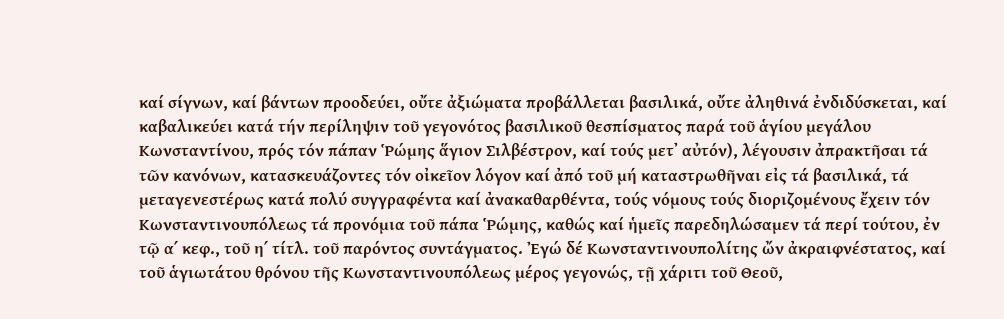καί σίγνων, καί βάντων προοδεύει, οὔτε ἀξιώματα προβάλλεται βασιλικά, οὔτε ἀληθινά ἐνδιδύσκεται, καί καβαλικεύει κατά τήν περίληψιν τοῦ γεγονότος βασιλικοῦ θεσπίσματος παρά τοῦ ἁγίου μεγάλου Κωνσταντίνου, πρός τόν πάπαν Ῥώμης ἅγιον Σιλβέστρον, καί τούς μετ᾽ αὐτόν), λέγουσιν ἀπρακτῆσαι τά τῶν κανόνων, κατασκευάζοντες τόν οἰκεῖον λόγον καί ἀπό τοῦ μή καταστρωθῆναι εἰς τά βασιλικά, τά μεταγενεστέρως κατά πολύ συγγραφέντα καί ἀνακαθαρθέντα, τούς νόμους τούς διοριζομένους ἔχειν τόν Κωνσταντινουπόλεως τά προνόμια τοῦ πάπα Ῥώμης, καθώς καί ἡμεῖς παρεδηλώσαμεν τά περί τούτου, ἐν τῷ α΄ κεφ., τοῦ η΄ τίτλ. τοῦ παρόντος συντάγματος. Ἐγώ δέ Κωνσταντινουπολίτης ὤν ἀκραιφνέστατος, καί τοῦ ἁγιωτάτου θρόνου τῆς Κωνσταντινουπόλεως μέρος γεγονώς, τῇ χάριτι τοῦ Θεοῦ,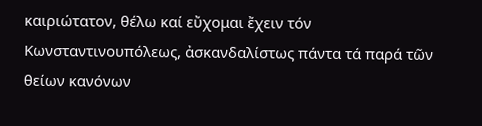καιριώτατον, θέλω καί εὔχομαι ἔχειν τόν Κωνσταντινουπόλεως, ἀσκανδαλίστως πάντα τά παρά τῶν θείων κανόνων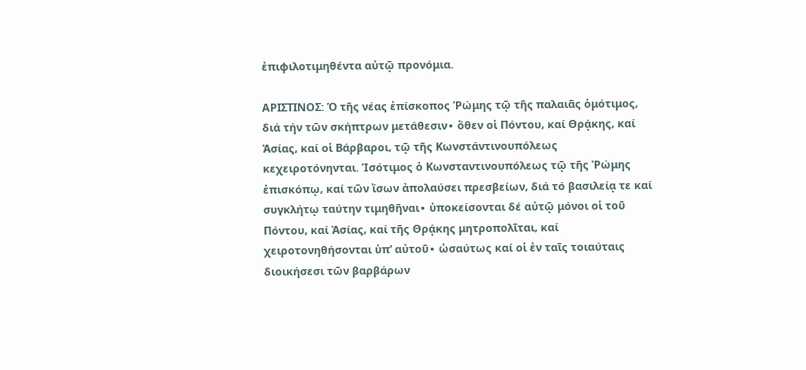ἐπιφιλοτιμηθέντα αὐτῷ προνόμια.

ΑΡΙΣΤΙΝΟΣ: Ὁ τῆς νέας ἐπίσκοπος Ῥώμης τῷ τῆς παλαιᾶς ὁμότιμος, διά τήν τῶν σκήπτρων μετάθεσιν∙ ὅθεν οἱ Πόντου, καί Θρᾴκης, καί Ἀσίας, καί οἱ Βάρβαροι, τῷ τῆς Κωνστάντινουπόλεως κεχειροτόνηνται. Ἰσότιμος ὁ Κωνσταντινουπόλεως τῷ τῆς Ῥώμης ἐπισκόπῳ, καί τῶν ἴσων ἀπολαύσει πρεσβείων, διά τό βασιλείᾳ τε καί συγκλήτῳ ταύτην τιμηθῆναι∙ ὑποκείσονται δέ αὐτῷ μόνοι οἱ τοῦ Πόντου, καί Ἀσίας, καί τῆς Θρᾴκης μητροπολῖται, καί χειροτονηθήσονται ὑπ’ αὐτοῦ∙ ὡσαύτως καί οἱ ἐν ταῖς τοιαύταις διοικήσεσι τῶν βαρβάρων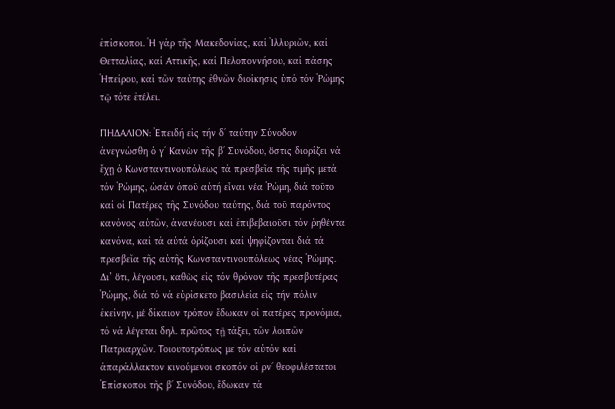ἐπίσκοποι. Ἡ γάρ τῆς Μακεδονίας, καί Ἰλλυριῶν, καί Θετταλίας, καί Αττικῆς, καί Πελοποννήσου, καί πάσης Ἠπείρου, καί τῶν ταύτης ἐθνῶν διοίκησις ὑπό τόν Ῥώμης τῷ τότε ἐτέλει.

ΠΗΔΑΛΙΟΝ: Ἐπειδή εἰς τήν δ΄ ταύτην Σύνοδον ἀνεγνώσθη ὁ γ΄ Κανὼν τῆς β΄ Συνόδου, ὅστις διορίζει νά ἔχῃ ὁ Κωνσταντινουπόλεως τά πρεσβεῖα τῆς τιμῆς μετά τόν Ῥώμης, ὡσάν ὁποῦ αὐτή εἶναι νέα Ῥώμη, διά τοῦτο καί οἱ Πατέρες τῆς Συνόδου ταύτης, διά τοῦ παρόντος κανόνος αὐτῶν, ἀνανέουσι καί ἐπιβεβαιοῦσι τόν ῥηθέντα κανόνα, καί τά αὐτά ὁρίζουσι καί ψηφίζονται διά τά πρεσβεῖα τῆς αὐτῆς Κωνσταντινουπόλεως νέας Ῥώμης. Δι’ ὅτι, λέγουσι, καθὼς εἰς τόν θρόνον τῆς πρεσβυτέρας Ῥώμης, διά τό νά εὑρίσκετο βασιλεία εἰς τήν πόλιν ἐκείνην, μέ δίκαιον τρόπον ἔδωκαν οἱ πατέρες προνόμια, τό νά λέγεται δηλ. πρῶτος τῇ τάξει, τῶν λοιπῶν Πατριαρχῶν. Τοιουτοτρόπως με τόν αὐτόν καί ἀπαράλλακτον κινούμενοι σκοπόν οἱ ρν΄ θεοφιλέστατοι Ἐπίσκοποι τῆς β΄ Συνόδου, ἔδωκαν τά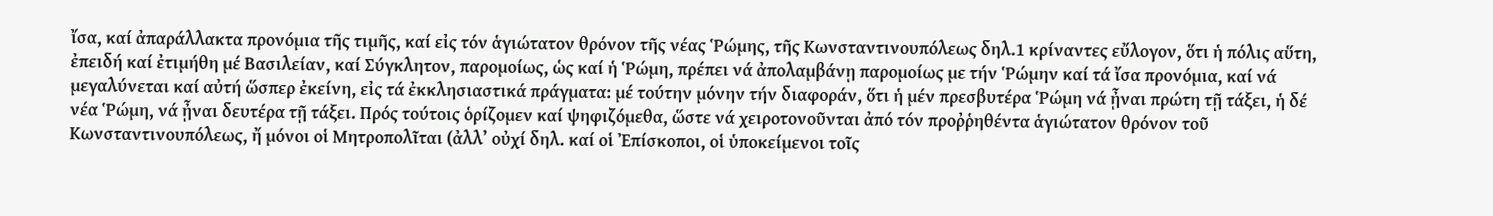ἴσα, καί ἀπαράλλακτα προνόμια τῆς τιμῆς, καί εἰς τόν ἁγιώτατον θρόνον τῆς νέας Ῥώμης, τῆς Κωνσταντινουπόλεως δηλ.1 κρίναντες εὔλογον, ὅτι ἡ πόλις αὕτη, ἐπειδή καί ἐτιμήθη μέ Βασιλείαν, καί Σύγκλητον, παρομοίως, ὡς καί ἡ Ῥώμη, πρέπει νά ἀπολαμβάνῃ παρομοίως με τήν Ῥώμην καί τά ἴσα προνόμια, καί νά μεγαλύνεται καί αὐτή ὥσπερ ἐκείνη, εἰς τά ἐκκλησιαστικά πράγματα: μέ τούτην μόνην τήν διαφοράν, ὅτι ἡ μέν πρεσβυτέρα Ῥώμη νά ᾖναι πρώτη τῇ τάξει, ἡ δέ νέα Ῥώμη, νά ᾖναι δευτέρα τῇ τάξει. Πρός τούτοις ὁρίζομεν καί ψηφιζόμεθα, ὥστε νά χειροτονοῦνται ἀπό τόν προῤῥηθέντα ἁγιώτατον θρόνον τοῦ Κωνσταντινουπόλεως, ἤ μόνοι οἱ Μητροπολῖται (ἀλλ’ οὐχί δηλ. καί οἱ Ἐπίσκοποι, οἱ ὑποκείμενοι τοῖς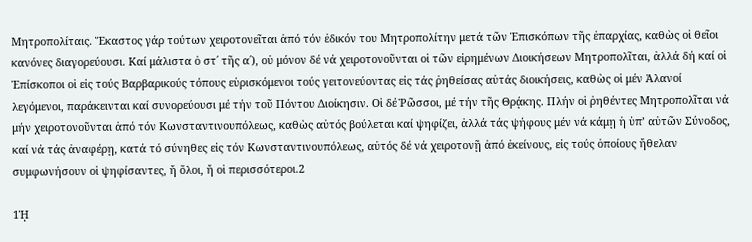Μητροπολίταις. Ἕκαστος γάρ τούτων χειροτονεῖται ἀπό τόν ἐδικόν του Μητροπολίτην μετά τῶν Ἐπισκόπων τῆς ἐπαρχίας, καθὼς οἱ θεῖοι κανόνες διαγορεύουσι. Καί μάλιστα ὁ στ΄ τῆς α΄), οὐ μόνον δέ νά χειροτονοῦνται οἱ τῶν εἰρημένων Διοικήσεων Μητροπολῖται, ἀλλά δή καί οἱ Ἐπίσκοποι οἱ εἰς τούς Βαρβαρικούς τόπους εὑρισκόμενοι τούς γειτονεύοντας εἰς τάς ῥηθείσας αὐτάς διοικήσεις, καθὼς οἱ μέν Ἀλανοί λεγόμενοι, παράκεινται καί συνορεύουσι μέ τήν τοῦ Πόντου Διοίκησιν. Οἱ δέ Ῥῶσσοι, μέ τήν τῆς Θρᾴκης. Πλήν οἱ ῥηθέντες Μητροπολῖται νά μήν χειροτονοῦνται ἀπό τόν Κωνσταντινουπόλεως, καθὼς αὐτός βούλεται καί ψηφίζει, ἀλλά τάς ψήφους μέν νά κάμῃ ἡ ὑπ’ αὐτῶν Σύνοδος, καί νά τάς ἀναφέρῃ, κατά τό σύνηθες εἰς τόν Κωνσταντινουπόλεως, αὐτός δέ νά χειροτονῇ ἀπό ἐκείνους, εἰς τούς ὁποίους ἤθελαν συμφωνήσουν οἱ ψηφίσαντες, ἤ ὅλοι, ἤ οἱ περισσότεροι.2

1ᾙ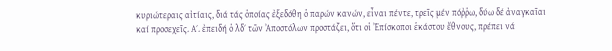κυριώτεραις αἰτίαις, διά τάς ὁποίας ἐξεδόθη ὁ παρών κανών, εἶναι πέντε, τρεῖς μέν πόῤῥω, δύω δέ ἀναγκαῖαι καί προσεχεῖς. Α΄. ἐπειδή ὁ λδ΄ τῶν Ἀποστόλων προστάζει, ὅτι οἱ Ἐπίσκοποι ἑκάστου ἔθνους, πρέπει νά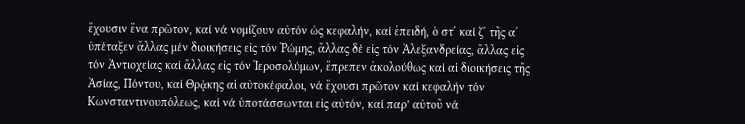ἔχουσιν ἕνα πρῶτον, καί νά νομίζουν αὐτόν ὡς κεφαλήν, καί ἐπειδή, ὁ στ΄ καί ζ΄ τῆς α΄ ὑπέταξεν ἄλλας μέν διοικήσεις εἰς τόν Ῥώμης, ἄλλας δέ εἰς τόν Ἀλεξανδρείας, ἄλλας εἰς τόν Ἀντιοχείας καί ἄλλας εἰς τόν Ἱεροσολύμων, ἔπρεπεν ἀκολούθως καί αἱ διοικήσεις τῆς Ἀσίας, Πόντου, καί Θρᾴκης αἱ αὐτοκέφαλοι, νά ἔχουσι πρῶτον καί κεφαλήν τόν Κωνσταντινουπόλεως, καί νά ὑποτάσσωνται εἰς αὐτόν, καί παρ’ αὐτοῦ νά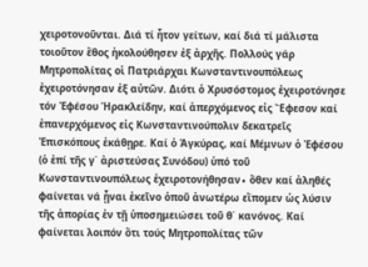χειροτονοῦνται. Διά τί ἦτον γείτων, καί διά τί μάλιστα τοιοῦτον ἔθος ἠκολούθησεν ἐξ ἀρχῆς. Πολλούς γάρ Μητροπολίτας οἱ Πατριάρχαι Κωνσταντινουπόλεως ἐχειροτόνησαν ἐξ αὐτῶν. Διότι ὁ Χρυσόστομος ἐχειροτόνησε τόν Ἐφέσου Ἡρακλείδην, καί ἀπερχόμενος εἰς Ἔφεσον καί ἐπανερχόμενος εἰς Κωνσταντινούπολιν δεκατρεῖς Ἐπισκόπους ἐκάθῃρε. Καί ὁ Ἀγκύρας, καί Μέμνων ὁ Ἐφέσου (ὁ ἐπί τῆς γ΄ ἀριστεύσας Συνόδου) ὑπό τοῦ Κωνσταντινουπόλεως ἐχειροτονήθησαν∙ ὅθεν καί ἀληθές φαίνεται νά ᾖναι ἐκεῖνο ὁποῦ ἀνωτέρω εἴπομεν ὡς λύσιν τῆς ἀπορίας ἐν τῇ ὑποσημειώσει τοῦ θ΄ κανόνος. Καί φαίνεται λοιπόν ὅτι τούς Μητροπολίτας τῶν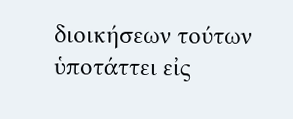διοικήσεων τούτων ὑποτάττει εἰς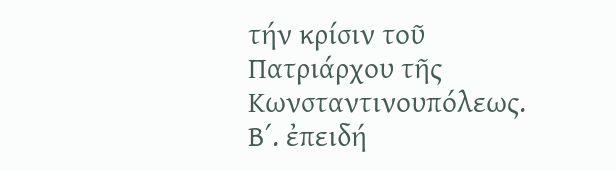τήν κρίσιν τοῦ Πατριάρχου τῆς Κωνσταντινουπόλεως. Β΄. ἐπειδή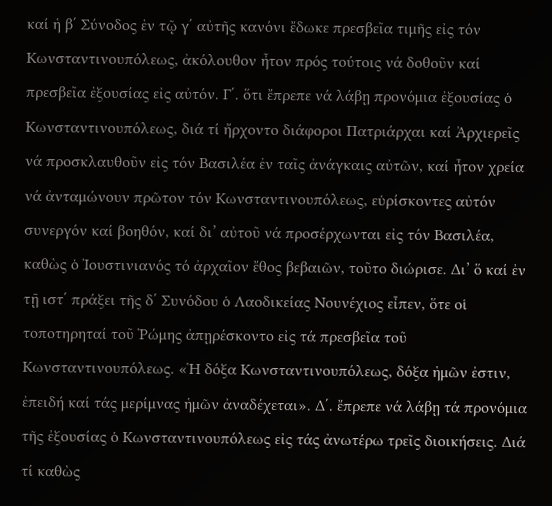καί ἡ β΄ Σύνοδος ἐν τῷ γ΄ αὐτῆς κανόνι ἔδωκε πρεσβεῖα τιμῆς εἰς τόν Κωνσταντινουπόλεως, ἀκόλουθον ἦτον πρός τούτοις νά δοθοῦν καί πρεσβεῖα ἐξουσίας εἰς αὐτόν. Γ΄. ὅτι ἔπρεπε νά λάβῃ προνόμια ἐξουσίας ὁ Κωνσταντινουπόλεως, διά τί ἤρχοντο διάφοροι Πατριάρχαι καί Ἀρχιερεῖς νά προσκλαυθοῦν εἰς τόν Βασιλέα ἐν ταῖς ἀνάγκαις αὐτῶν, καί ἦτον χρεία νά ἀνταμώνουν πρῶτον τόν Κωνσταντινουπόλεως, εὑρίσκοντες αὐτόν συνεργόν καί βοηθόν, καί δι’ αὐτοῦ νά προσέρχωνται εἰς τόν Βασιλέα, καθὼς ὁ Ἰουστινιανός τό ἀρχαῖον ἔθος βεβαιῶν, τοῦτο διώρισε. Δι’ ὅ καί ἐν τῇ ιστ΄ πράξει τῆς δ΄ Συνόδου ὁ Λαοδικείας Νουνέχιος εἶπεν, ὅτε οἱ τοποτηρηταί τοῦ Ῥώμης ἀπῃρέσκοντο εἰς τά πρεσβεῖα τοῦ Κωνσταντινουπόλεως. «Ἡ δόξα Κωνσταντινουπόλεως, δόξα ἡμῶν ἐστιν, ἐπειδή καί τάς μερίμνας ἡμῶν ἀναδέχεται». Δ΄. ἔπρεπε νά λάβῃ τά προνόμια τῆς ἐξουσίας ὁ Κωνσταντινουπόλεως εἰς τάς ἀνωτέρω τρεῖς διοικήσεις. Διά τί καθὼς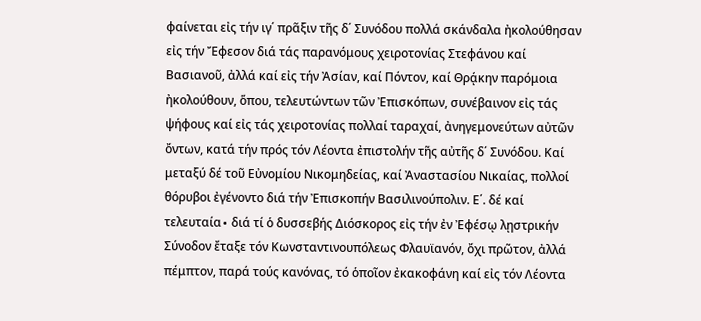φαίνεται εἰς τήν ιγ΄ πρᾶξιν τῆς δ΄ Συνόδου πολλά σκάνδαλα ἠκολούθησαν εἰς τήν Ἔφεσον διά τάς παρανόμους χειροτονίας Στεφάνου καί Βασιανοῦ, ἀλλά καί εἰς τήν Ἀσίαν, καί Πόντον, καί Θρᾴκην παρόμοια ἠκολούθουν, ὅπου, τελευτώντων τῶν Ἐπισκόπων, συνέβαινον εἰς τάς ψήφους καί εἰς τάς χειροτονίας πολλαί ταραχαί, ἀνηγεμονεύτων αὐτῶν ὄντων, κατά τήν πρός τόν Λέοντα ἐπιστολήν τῆς αὐτῆς δ΄ Συνόδου. Καί μεταξύ δέ τοῦ Εὐνομίου Νικομηδείας, καί Ἀναστασίου Νικαίας, πολλοί θόρυβοι ἐγένοντο διά τήν Ἐπισκοπήν Βασιλινούπολιν. Ε΄. δέ καί τελευταία∙ διά τί ὁ δυσσεβής Διόσκορος εἰς τήν ἐν Ἐφέσῳ λῃστρικήν Σύνοδον ἔταξε τόν Κωνσταντινουπόλεως Φλαυϊανόν, ὄχι πρῶτον, ἀλλά πέμπτον, παρά τούς κανόνας, τό ὁποῖον ἐκακοφάνη καί εἰς τόν Λέοντα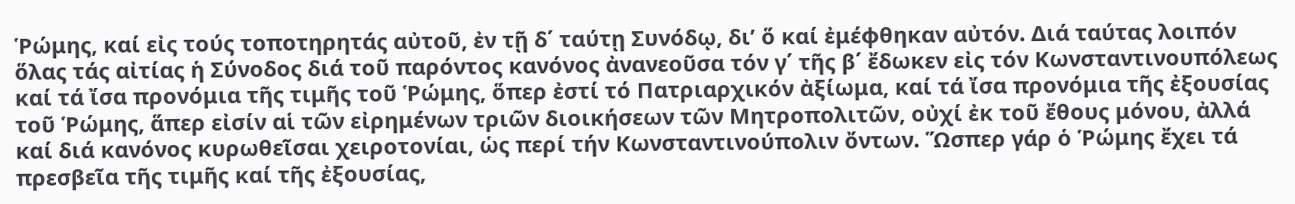Ῥώμης, καί εἰς τούς τοποτηρητάς αὐτοῦ, ἐν τῇ δ΄ ταύτῃ Συνόδῳ, δι’ ὅ καί ἐμέφθηκαν αὐτόν. Διά ταύτας λοιπόν ὅλας τάς αἰτίας ἡ Σύνοδος διά τοῦ παρόντος κανόνος ἀνανεοῦσα τόν γ΄ τῆς β΄ ἔδωκεν εἰς τόν Κωνσταντινουπόλεως καί τά ἴσα προνόμια τῆς τιμῆς τοῦ Ῥώμης, ὅπερ ἐστί τό Πατριαρχικόν ἀξίωμα, καί τά ἴσα προνόμια τῆς ἐξουσίας τοῦ Ῥώμης, ἅπερ εἰσίν αἱ τῶν εἰρημένων τριῶν διοικήσεων τῶν Μητροπολιτῶν, οὐχί ἐκ τοῦ ἔθους μόνου, ἀλλά καί διά κανόνος κυρωθεῖσαι χειροτονίαι, ὡς περί τήν Κωνσταντινούπολιν ὄντων. Ὥσπερ γάρ ὁ Ῥώμης ἔχει τά πρεσβεῖα τῆς τιμῆς καί τῆς ἐξουσίας,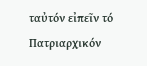ταὐτόν εἰπεῖν τό Πατριαρχικόν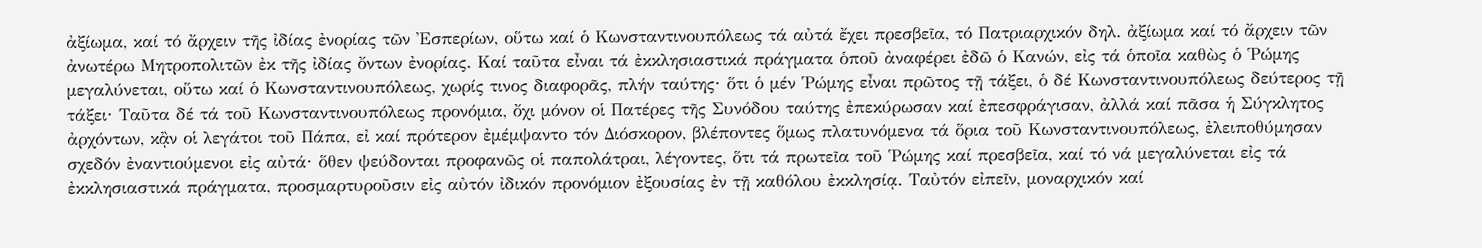ἀξίωμα, καί τό ἄρχειν τῆς ἰδίας ἐνορίας τῶν Ἐσπερίων, οὕτω καί ὁ Κωνσταντινουπόλεως τά αὐτά ἔχει πρεσβεῖα, τό Πατριαρχικόν δηλ. ἀξίωμα καί τό ἄρχειν τῶν ἀνωτέρω Μητροπολιτῶν ἐκ τῆς ἰδίας ὄντων ἐνορίας. Καί ταῦτα εἶναι τά ἐκκλησιαστικά πράγματα ὁποῦ ἀναφέρει ἐδῶ ὁ Κανών, εἰς τά ὁποῖα καθὼς ὁ Ῥώμης μεγαλύνεται, οὕτω καί ὁ Κωνσταντινουπόλεως, χωρίς τινος διαφορᾶς, πλήν ταύτης∙ ὅτι ὁ μέν Ῥώμης εἶναι πρῶτος τῇ τάξει, ὁ δέ Κωνσταντινουπόλεως δεύτερος τῇ τάξει∙ Ταῦτα δέ τά τοῦ Κωνσταντινουπόλεως προνόμια, ὄχι μόνον οἱ Πατέρες τῆς Συνόδου ταύτης ἐπεκύρωσαν καί ἐπεσφράγισαν, ἀλλά καί πᾶσα ἡ Σύγκλητος ἀρχόντων, κᾂν οἱ λεγάτοι τοῦ Πάπα, εἰ καί πρότερον ἐμέμψαντο τόν Διόσκορον, βλέποντες ὅμως πλατυνόμενα τά ὅρια τοῦ Κωνσταντινουπόλεως, ἐλειποθύμησαν σχεδόν ἐναντιούμενοι εἰς αὐτά∙ ὅθεν ψεύδονται προφανῶς οἱ παπολάτραι, λέγοντες, ὅτι τά πρωτεῖα τοῦ Ῥώμης καί πρεσβεῖα, καί τό νά μεγαλύνεται εἰς τά ἐκκλησιαστικά πράγματα, προσμαρτυροῦσιν εἰς αὐτόν ἰδικόν προνόμιον ἐξουσίας ἐν τῇ καθόλου ἐκκλησίᾳ. Ταὐτόν εἰπεῖν, μοναρχικόν καί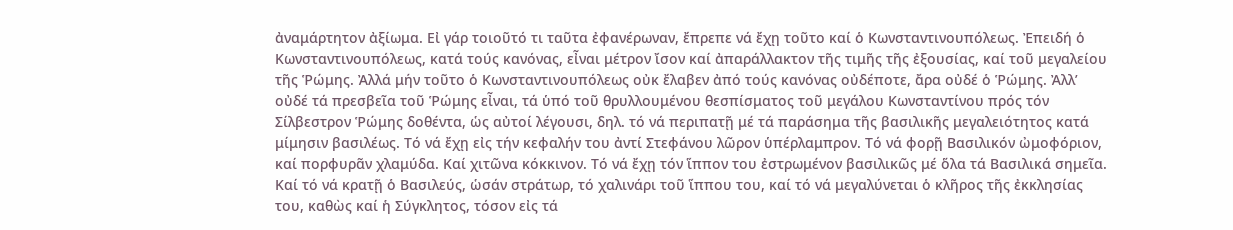ἀναμάρτητον ἀξίωμα. Εἰ γάρ τοιοῦτό τι ταῦτα ἐφανέρωναν, ἔπρεπε νά ἔχῃ τοῦτο καί ὁ Κωνσταντινουπόλεως. Ἐπειδή ὁ Κωνσταντινουπόλεως, κατά τούς κανόνας, εἶναι μέτρον ἴσον καί ἀπαράλλακτον τῆς τιμῆς τῆς ἐξουσίας, καί τοῦ μεγαλείου τῆς Ῥώμης. Ἀλλά μήν τοῦτο ὁ Κωνσταντινουπόλεως οὐκ ἔλαβεν ἀπό τούς κανόνας οὐδέποτε, ἄρα οὐδέ ὁ Ῥώμης. Ἀλλ’ οὐδέ τά πρεσβεῖα τοῦ Ῥώμης εἶναι, τά ὑπό τοῦ θρυλλουμένου θεσπίσματος τοῦ μεγάλου Κωνσταντίνου πρός τόν Σίλβεστρον Ῥώμης δοθέντα, ὡς αὐτοί λέγουσι, δηλ. τό νά περιπατῇ μέ τά παράσημα τῆς βασιλικῆς μεγαλειότητος κατά μίμησιν βασιλέως. Τό νά ἔχῃ εἰς τήν κεφαλήν του ἀντί Στεφάνου λῶρον ὑπέρλαμπρον. Τό νά φορῇ Βασιλικόν ὠμοφόριον, καί πορφυρᾶν χλαμύδα. Καί χιτῶνα κόκκινον. Τό νά ἔχῃ τόν ἵππον του ἐστρωμένον βασιλικῶς μέ ὅλα τά Βασιλικά σημεῖα. Καί τό νά κρατῇ ὁ Βασιλεύς, ὡσάν στράτωρ, τό χαλινάρι τοῦ ἵππου του, καί τό νά μεγαλύνεται ὁ κλῆρος τῆς ἐκκλησίας του, καθὼς καί ἡ Σύγκλητος, τόσον εἰς τά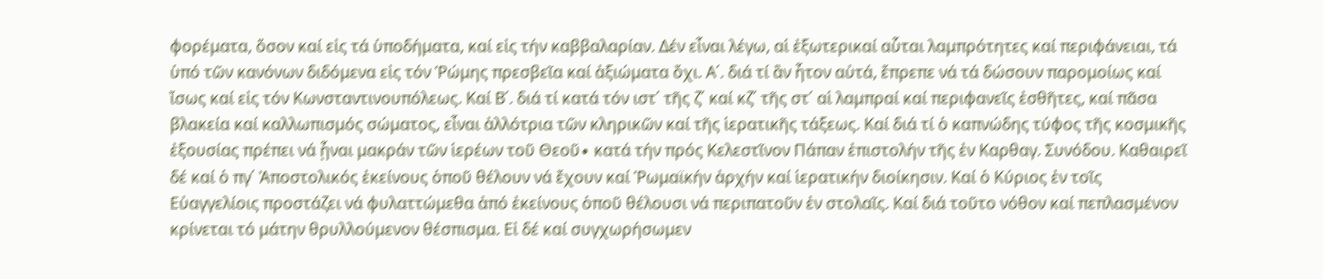φορέματα, ὅσον καί εἰς τά ὑποδήματα, καί εἰς τήν καββαλαρίαν. Δέν εἶναι λέγω, αἱ ἐξωτερικαί αὗται λαμπρότητες καί περιφάνειαι, τά ὑπό τῶν κανόνων διδόμενα εἰς τόν Ῥώμης πρεσβεῖα καί ἀξιώματα ὄχι. Α΄. διά τί ἂν ἦτον αὐτά, ἔπρεπε νά τά δώσουν παρομοίως καί ἴσως καί εἰς τόν Κωνσταντινουπόλεως. Καί Β΄. διά τί κατά τόν ιστ΄ τῆς ζ΄ καί κζ΄ τῆς στ΄ αἱ λαμπραί καί περιφανεῖς ἐσθῆτες, καί πᾶσα βλακεία καί καλλωπισμός σώματος, εἶναι ἀλλότρια τῶν κληρικῶν καί τῆς ἱερατικῆς τάξεως. Καί διά τί ὁ καπνώδης τύφος τῆς κοσμικῆς ἐξουσίας πρέπει νά ᾖναι μακράν τῶν ἱερέων τοῦ Θεοῦ∙ κατά τήν πρός Κελεστῖνον Πάπαν ἐπιστολήν τῆς ἐν Καρθαγ. Συνόδου. Καθαιρεῖ δέ καί ὁ πγ΄ Ἀποστολικός ἐκείνους ὁποῦ θέλουν νά ἔχουν καί Ῥωμαϊκήν ἀρχήν καί ἱερατικήν διοίκησιν. Καί ὁ Κύριος ἐν τοῖς Εὐαγγελίοις προστάζει νά φυλαττώμεθα ἀπό ἐκείνους ὁποῦ θέλουσι νά περιπατοῦν ἐν στολαῖς. Καί διά τοῦτο νόθον καί πεπλασμένον κρίνεται τό μάτην θρυλλούμενον θέσπισμα. Εἰ δέ καί συγχωρήσωμεν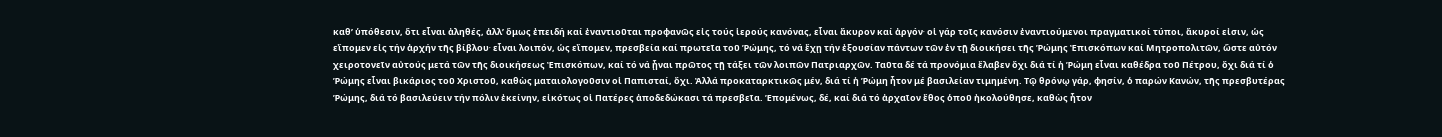καθ’ ὑπόθεσιν, ὅτι εἶναι ἀληθές, ἀλλ’ ὅμως ἐπειδή καί ἐναντιοῦται προφανῶς εἰς τούς ἱερούς κανόνας, εἶναι ἄκυρον καί ἀργόν∙ οἱ γάρ τοῖς κανόσιν ἐναντιούμενοι πραγματικοί τύποι, ἄκυροί εἰσιν, ὡς εἴπομεν εἰς τήν ἀρχήν τῆς βίβλου∙ εἶναι λοιπόν, ὡς εἴπομεν, πρεσβεία καί πρωτεῖα τοῦ Ῥώμης, τό νά ἔχῃ τήν ἐξουσίαν πάντων τῶν ἐν τῇ διοικήσει τῆς Ῥώμης Ἐπισκόπων καί Μητροπολιτῶν, ὥστε αὐτόν χειροτονεῖν αὐτούς μετά τῶν τῆς διοικήσεως Ἐπισκόπων, καί τό νά ᾖναι πρῶτος τῇ τάξει τῶν λοιπῶν Πατριαρχῶν. Ταῦτα δέ τά προνόμια ἔλαβεν ὄχι διά τί ἡ Ῥώμη εἶναι καθέδρα τοῦ Πέτρου, ὄχι διά τί ὁ Ῥώμης εἶναι βικάριος τοῦ Χριστοῦ, καθὼς ματαιολογοῦσιν οἱ Παπισταί, ὄχι. Ἀλλά προκαταρκτικῶς μέν, διά τί ἡ Ῥώμη ἦτον μέ βασιλείαν τιμημένη. Τῷ θρόνῳ γάρ, φησίν, ὁ παρών Κανών, τῆς πρεσβυτέρας Ῥώμης, διά τό βασιλεύειν τήν πόλιν ἐκείνην, εἰκότως οἱ Πατέρες ἀποδεδώκασι τά πρεσβεῖα. Ἑπομένως, δέ, καί διά τό ἀρχαῖον ἔθος ὁποῦ ἠκολούθησε, καθὼς ἦτον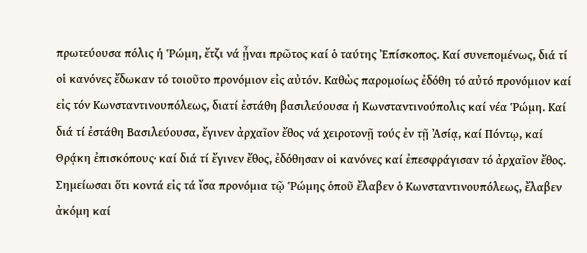πρωτεύουσα πόλις ἡ Ῥώμη, ἔτζι νά ᾖναι πρῶτος καί ὁ ταύτης Ἐπίσκοπος. Καί συνεπομένως, διά τί οἱ κανόνες ἔδωκαν τό τοιοῦτο προνόμιον εἰς αὐτόν. Καθὼς παρομοίως ἐδόθη τό αὐτό προνόμιον καί εἰς τόν Κωνσταντινουπόλεως, διατί ἐστάθη βασιλεύουσα ἡ Κωνσταντινούπολις καί νέα Ῥώμη. Καί διά τί ἐστάθη Βασιλεύουσα, ἔγινεν ἀρχαῖον ἔθος νά χειροτονῇ τούς ἐν τῇ Ἀσίᾳ, καί Πόντῳ, καί Θρᾴκη ἐπισκόπους∙ καί διά τί ἔγινεν ἔθος, ἐδόθησαν οἱ κανόνες καί ἐπεσφράγισαν τό ἀρχαῖον ἔθος. Σημείωσαι ὅτι κοντά εἰς τά ἴσα προνόμια τῷ Ῥώμης ὁποῦ ἔλαβεν ὁ Κωνσταντινουπόλεως, ἔλαβεν ἀκόμη καί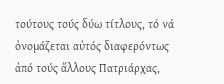τούτους τούς δύω τίτλους, τό νά ὀνομάζεται αὐτός διαφερόντως ἀπό τούς ἄλλους Πατριάρχας,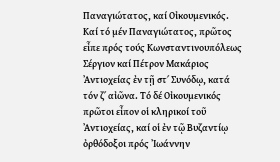Παναγιώτατος, καί Οἰκουμενικός. Καί τό μέν Παναγιώτατος, πρῶτος εἶπε πρός τούς Κωνσταντινουπόλεως Σέργιον καί Πέτρον Μακάριος Ἀντιοχείας ἐν τῇ στ΄ Συνόδῳ, κατά τόν ζ΄ αἰῶνα. Τό δέ Οἰκουμενικός πρῶτοι εἶπον οἱ κληρικοί τοῦ Ἀντιοχείας, καί οἱ ἐν τῷ Βυζαντίῳ ὀρθόδοξοι πρός Ἰωάννην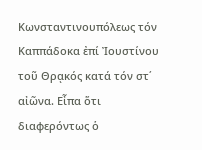Κωνσταντινουπόλεως τόν Καππάδοκα ἐπί Ἰουστίνου τοῦ Θρᾳκός κατά τόν στ΄ αἰῶνα. Εἶπα ὅτι διαφερόντως ὁ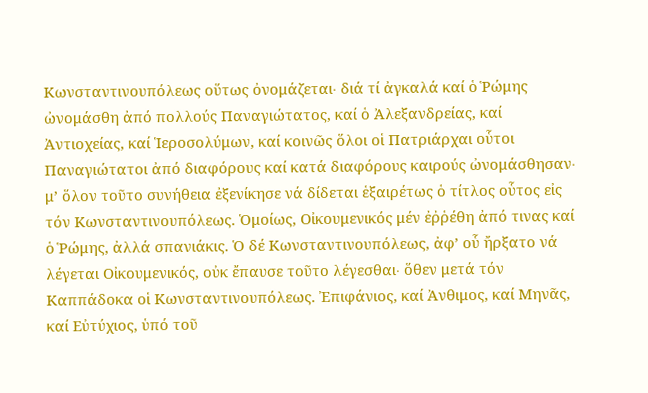Κωνσταντινουπόλεως οὕτως ὀνομάζεται∙ διά τί ἀγκαλά καί ὁ Ῥώμης ὠνομάσθη ἀπό πολλούς Παναγιώτατος, καί ὁ Ἀλεξανδρείας, καί Ἀντιοχείας, καί Ἱεροσολύμων, καί κοινῶς ὅλοι οἱ Πατριάρχαι οὗτοι Παναγιώτατοι ἀπό διαφόρους καί κατά διαφόρους καιρούς ὠνομάσθησαν∙ μ’ ὅλον τοῦτο συνήθεια ἐξενίκησε νά δίδεται ἑξαιρέτως ὁ τίτλος οὗτος εἰς τόν Κωνσταντινουπόλεως. Ὁμοίως, Οἰκουμενικός μέν ἐῤῥέθη ἀπό τινας καί ὁ Ῥώμης, ἀλλά σπανιάκις. Ὁ δέ Κωνσταντινουπόλεως, ἀφ’ οὗ ἤρξατο νά λέγεται Οἰκουμενικός, οὐκ ἔπαυσε τοῦτο λέγεσθαι∙ ὅθεν μετά τόν Καππάδοκα οἱ Κωνσταντινουπόλεως. Ἐπιφάνιος, καί Ἀνθιμος, καί Μηνᾶς, καί Εὐτύχιος, ὑπό τοῦ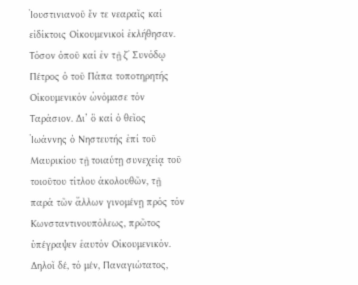Ἰουστινιανοῦ ἔν τε νεαραῖς καί εἰδίκτοις Οἰκουμενικοί ἐκλήθησαν. Τόσον ὁποῦ καί ἐν τῇ ζ΄ Συνόδῳ Πέτρος ὁ τοῦ Πάπα τοποτηρητής Οἰκουμενικόν ὠνόμασε τόν Ταράσιον. Δι’ ὃ καί ὁ θεῖος Ἰωάννης ὁ Νηστευτής ἐπί τοῦ Μαυρικίου τῇ τοιαύτῃ συνεχείᾳ τοῦ τοιοῦτου τίτλου ἀκολουθῶν, τῇ παρά τῶν ἄλλων γινομένῃ πρός τόν Κωνσταντινουπόλεως, πρῶτος ὑπέγραψεν ἑαυτόν Οἰκουμενικόν. Δηλοῖ δέ, τό μέν, Παναγιώτατος,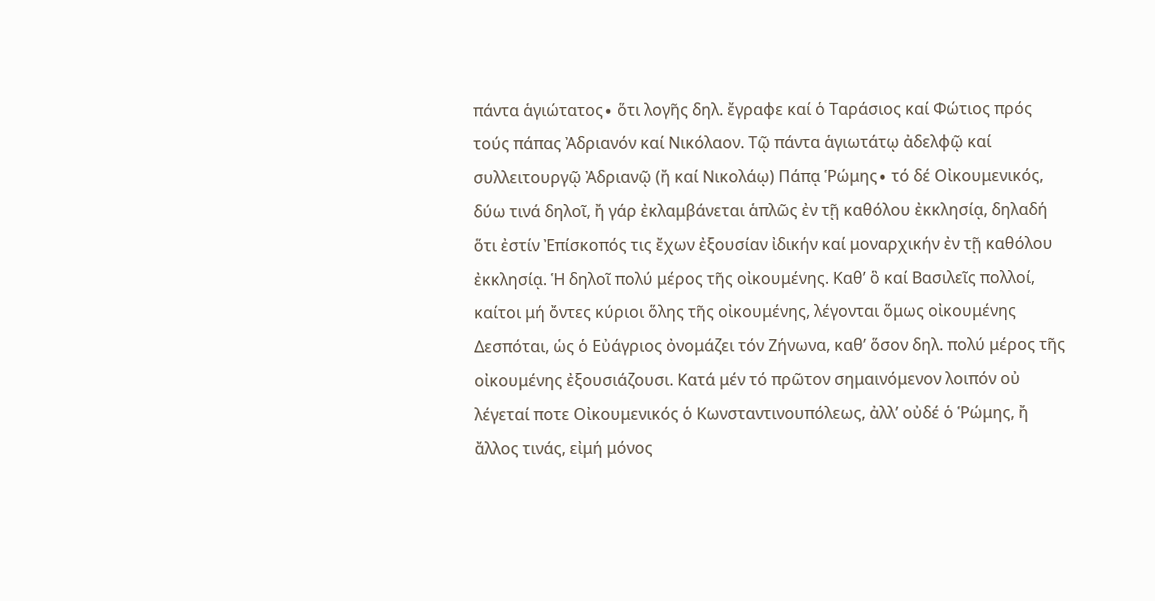πάντα ἁγιώτατος∙ ὅτι λογῆς δηλ. ἔγραφε καί ὁ Ταράσιος καί Φώτιος πρός τούς πάπας Ἀδριανόν καί Νικόλαον. Τῷ πάντα ἁγιωτάτῳ ἀδελφῷ καί συλλειτουργῷ Ἀδριανῷ (ἤ καί Νικολάῳ) Πάπᾳ Ῥώμης∙ τό δέ Οἰκουμενικός, δύω τινά δηλοῖ, ἤ γάρ ἐκλαμβάνεται ἁπλῶς ἐν τῇ καθόλου ἐκκλησίᾳ, δηλαδή ὅτι ἐστίν Ἐπίσκοπός τις ἔχων ἐξουσίαν ἰδικήν καί μοναρχικήν ἐν τῇ καθόλου ἐκκλησίᾳ. Ἡ δηλοῖ πολύ μέρος τῆς οἰκουμένης. Καθ’ ὃ καί Βασιλεῖς πολλοί, καίτοι μή ὄντες κύριοι ὅλης τῆς οἰκουμένης, λέγονται ὅμως οἰκουμένης Δεσπόται, ὡς ὁ Εὐάγριος ὀνομάζει τόν Ζήνωνα, καθ’ ὅσον δηλ. πολύ μέρος τῆς οἰκουμένης ἐξουσιάζουσι. Κατά μέν τό πρῶτον σημαινόμενον λοιπόν οὐ λέγεταί ποτε Οἰκουμενικός ὁ Κωνσταντινουπόλεως, ἀλλ’ οὐδέ ὁ Ῥώμης, ἤ ἄλλος τινάς, εἰμή μόνος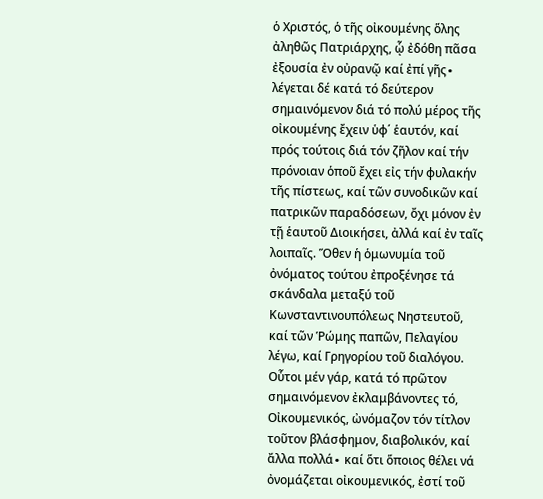ὁ Χριστός, ὁ τῆς οἰκουμένης ὅλης ἀληθῶς Πατριάρχης, ᾧ ἐδόθη πᾶσα ἐξουσία ἐν οὐρανῷ καί ἐπί γῆς∙ λέγεται δέ κατά τό δεύτερον σημαινόμενον διά τό πολύ μέρος τῆς οἰκουμένης ἔχειν ὑφ΄ ἑαυτόν, καί πρός τούτοις διά τόν ζῆλον καί τήν πρόνοιαν ὁποῦ ἔχει εἰς τήν φυλακήν τῆς πίστεως, καί τῶν συνοδικῶν καί πατρικῶν παραδόσεων, ὄχι μόνον ἐν τῇ ἑαυτοῦ Διοικήσει, ἀλλά καί ἐν ταῖς λοιπαῖς. Ὅθεν ἡ ὁμωνυμία τοῦ ὀνόματος τούτου ἐπροξένησε τά σκάνδαλα μεταξύ τοῦ Κωνσταντινουπόλεως Νηστευτοῦ, καί τῶν Ῥώμης παπῶν, Πελαγίου λέγω, καί Γρηγορίου τοῦ διαλόγου. Οὗτοι μέν γάρ, κατά τό πρῶτον σημαινόμενον ἐκλαμβάνοντες τό, Οἰκουμενικός, ὠνόμαζον τόν τίτλον τοῦτον βλάσφημον, διαβολικόν, καί ἄλλα πολλά∙ καί ὅτι ὅποιος θέλει νά ὀνομάζεται οἰκουμενικός, ἐστί τοῦ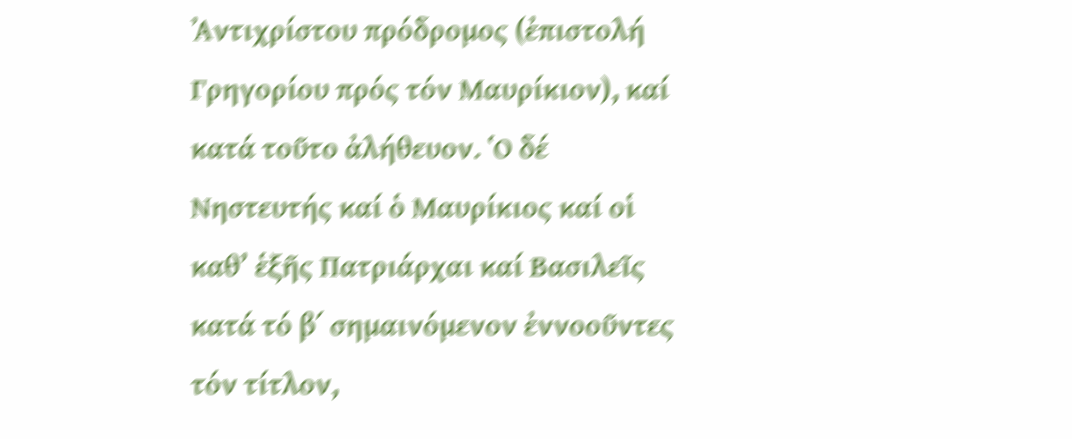Ἀντιχρίστου πρόδρομος (ἐπιστολή Γρηγορίου πρός τόν Μαυρίκιον), καί κατά τοῦτο ἀλήθευον. Ὁ δέ Νηστευτής καί ὁ Μαυρίκιος καί οἱ καθ’ ἑξῆς Πατριάρχαι καί Βασιλεῖς κατά τό β΄ σημαινόμενον ἐννοοῦντες τόν τίτλον,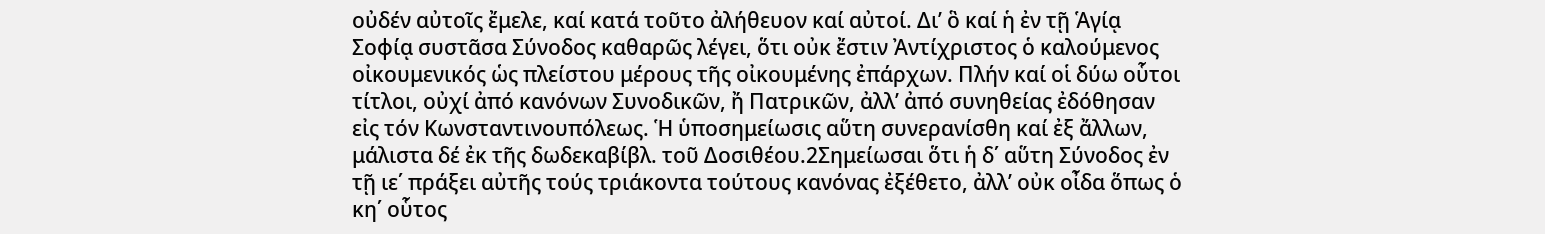οὐδέν αὐτοῖς ἔμελε, καί κατά τοῦτο ἀλήθευον καί αὐτοί. Δι’ ὃ καί ἡ ἐν τῇ Ἁγίᾳ Σοφίᾳ συστᾶσα Σύνοδος καθαρῶς λέγει, ὅτι οὐκ ἔστιν Ἀντίχριστος ὁ καλούμενος οἰκουμενικός ὡς πλείστου μέρους τῆς οἰκουμένης ἐπάρχων. Πλήν καί οἱ δύω οὗτοι τίτλοι, οὐχί ἀπό κανόνων Συνοδικῶν, ἤ Πατρικῶν, ἀλλ’ ἀπό συνηθείας ἐδόθησαν εἰς τόν Κωνσταντινουπόλεως. Ἡ ὑποσημείωσις αὕτη συνερανίσθη καί ἐξ ἄλλων, μάλιστα δέ ἐκ τῆς δωδεκαβίβλ. τοῦ Δοσιθέου.2Σημείωσαι ὅτι ἡ δ΄ αὕτη Σύνοδος ἐν τῇ ιε΄ πράξει αὐτῆς τούς τριάκοντα τούτους κανόνας ἐξέθετο, ἀλλ’ οὐκ οἶδα ὅπως ὁ κη΄ οὗτος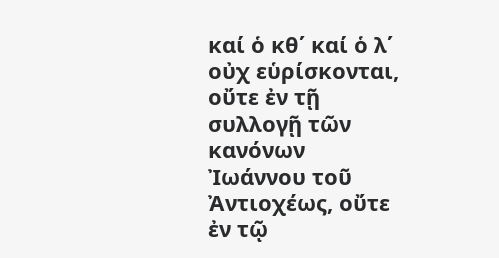καί ὁ κθ΄ καί ὁ λ΄ οὐχ εὑρίσκονται, οὔτε ἐν τῇ συλλογῇ τῶν κανόνων Ἰωάννου τοῦ Ἀντιοχέως, οὔτε ἐν τῷ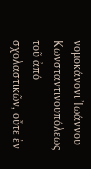νομοκάνονι Ἰωάννου Κωνσταντινουπόλεως τοῦ ἀπό σχολαστικῶν, οὔτε ἐν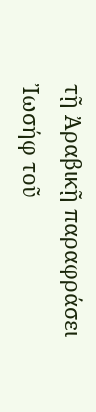τῇ Ἀραβικῇ παραφράσει Ἰωσήφ τοῦ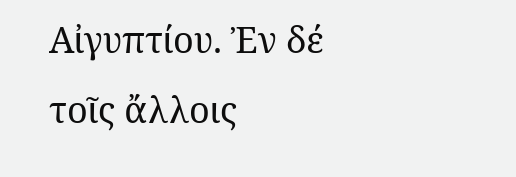Αἰγυπτίου. Ἐν δέ τοῖς ἄλλοις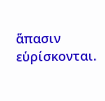ἅπασιν εὑρίσκονται.